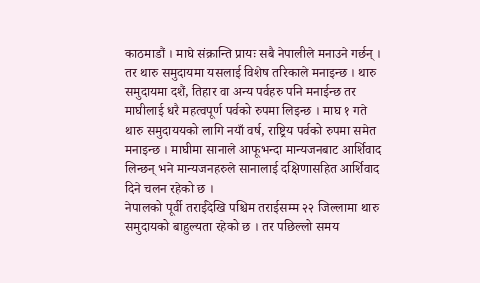काठमाडौं । माघे संक्रान्ति प्रायः सबै नेपालीले मनाउने गर्छन् । तर थारु समुदायमा यसलाई विशेष तरिकाले मनाइन्छ । थारु समुदायमा दशैं, तिहार वा अन्य पर्वहरु पनि मनाईन्छ तर माघीलाई धरै महत्वपूर्ण पर्वको रुपमा लिइन्छ । माघ १ गते थारु समुदाययको लागि नयाँ वर्ष, राष्ट्रिय पर्वको रुपमा समेत मनाइन्छ । माघीमा सानाले आफूभन्दा मान्यजनबाट आर्शिवाद लिन्छन् भने मान्यजनहरुले सानालाई दक्षिणासहित आर्शिवाद दिने चलन रहेको छ ।
नेपालको पूर्वी तराईदेखि पश्चिम तराईसम्म २२ जिल्लामा थारु समुदायको बाहुल्यता रहेको छ । तर पछिल्लो समय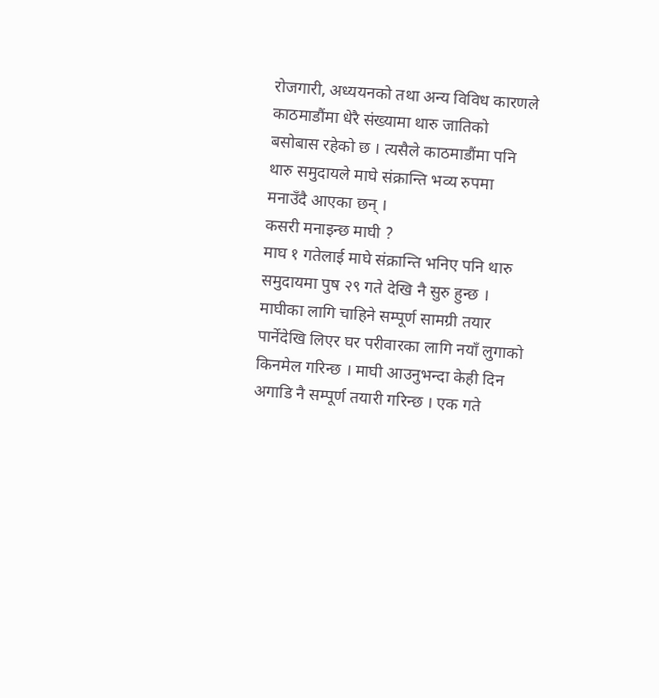रोजगारी, अध्ययनको तथा अन्य विविध कारणले काठमाडौंमा धेरै संख्यामा थारु जातिको बसोबास रहेको छ । त्यसैले काठमाडौंमा पनि थारु समुदायले माघे संक्रान्ति भव्य रुपमा मनाउँदै आएका छन् ।
कसरी मनाइन्छ माघी ?
माघ १ गतेलाई माघे संक्रान्ति भनिए पनि थारु समुदायमा पुष २९ गते देखि नै सुरु हुन्छ । माघीका लागि चाहिने सम्पूर्ण सामग्री तयार पार्नेदेखि लिएर घर परीवारका लागि नयाँ लुगाको किनमेल गरिन्छ । माघी आउनुभन्दा केही दिन अगाडि नै सम्पूर्ण तयारी गरिन्छ । एक गते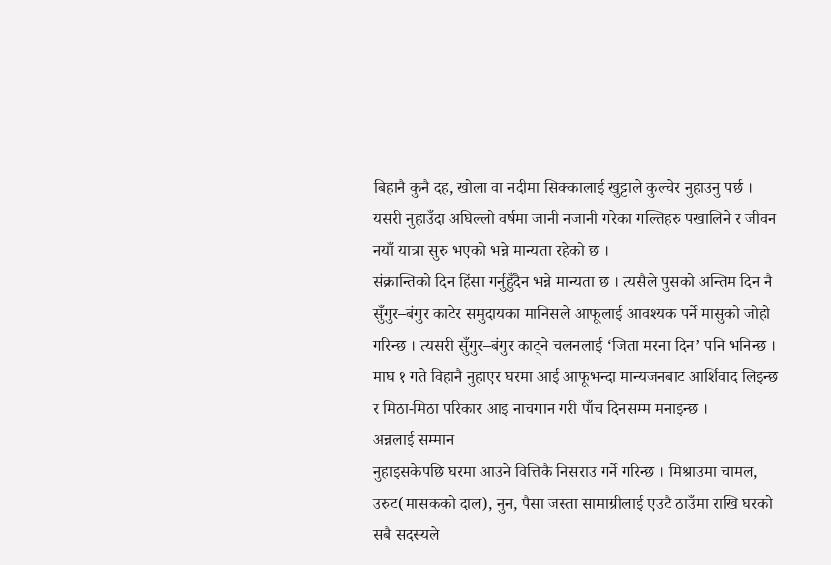बिहानै कुनै दह, खोला वा नदीमा सिक्कालाई खुट्टाले कुल्चेर नुहाउनु पर्छ । यसरी नुहाउँदा अघिल्लो वर्षमा जानी नजानी गरेका गल्तिहरु पखालिने र जीवन नयाँ यात्रा सुरु भएको भन्ने मान्यता रहेको छ ।
संक्रान्तिको दिन हिंसा गर्नुहुँदैन भन्ने मान्यता छ । त्यसैले पुसको अन्तिम दिन नै सुँगुर–बंगुर काटेर समुदायका मानिसले आफूलाई आवश्यक पर्ने मासुको जोहो गरिन्छ । त्यसरी सुँगुर–बंगुर काट्ने चलनलाई ‘जिता मरना दिन’ पनि भनिन्छ । माघ १ गते विहानै नुहाएर घरमा आई आफूभन्दा मान्यजनबाट आर्शिवाद लिइन्छ र मिठा-मिठा परिकार आइ नाचगान गरी पाँच दिनसम्म मनाइन्छ ।
अन्नलाई सम्मान
नुहाइसकेपछि घरमा आउने वित्तिकै निसराउ गर्ने गरिन्छ । मिश्राउमा चामल, उरुट(मासकको दाल), नुन, पैसा जस्ता सामाग्रीलाई एउटै ठाउँमा राखि घरको सबै सदस्यले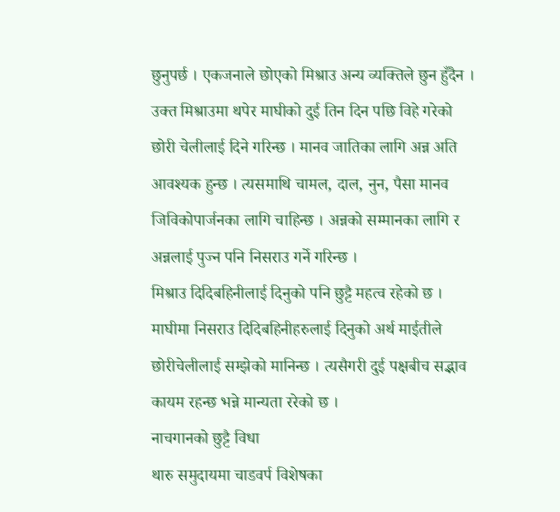छुनुपर्छ । एकजनाले छोएको मिश्राउ अन्य व्यक्तिले छुन हुँदैन । उक्त मिश्राउमा थपेर माघीको दुई तिन दिन पछि विहे गरेको छोरी चेलीलाई दिने गरिन्छ । मानव जातिका लागि अन्न अति आवश्यक हुन्छ । त्यसमाथि चामल, दाल, नुन, पैसा मानव जिविकोपार्जनका लागि चाहिन्छ । अन्नको सम्मानका लागि र अन्नलाई पुज्न पनि निसराउ गर्ने गरिन्छ ।
मिश्राउ दिदिबहिनीलाई दिनुको पनि छुट्टै महत्व रहेको छ । माघीमा निसराउ दिदिबहिनीहरुलाई दिनुको अर्थ माईतीले छोरीचेलीलाई सम्झेको मानिन्छ । त्यसैगरी दुई पक्षबीच सद्भाव कायम रहन्छ भन्ने मान्यता ररेको छ ।
नाचगानको छुट्टै विधा
थारु समुदायमा चाडवर्प विशेषका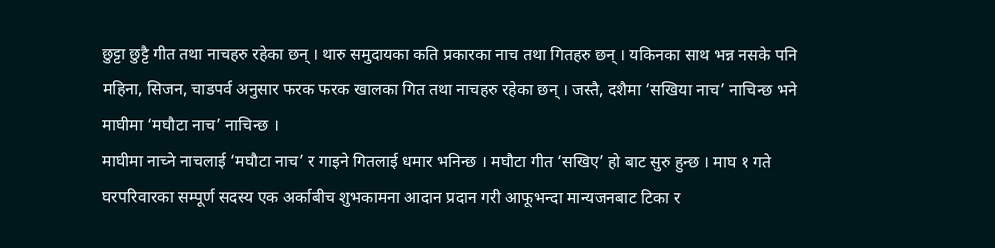छुट्टा छुट्टै गीत तथा नाचहरु रहेका छन् । थारु समुदायका कति प्रकारका नाच तथा गितहरु छन् । यकिनका साथ भन्न नसके पनि महिना, सिजन, चाडपर्व अनुसार फरक फरक खालका गित तथा नाचहरु रहेका छन् । जस्तै, दशैमा ‘सखिया नाच’ नाचिन्छ भने माघीमा ‘मघौटा नाच’ नाचिन्छ ।
माघीमा नाच्ने नाचलाई ‘मघौटा नाच’ र गाइने गितलाई धमार भनिन्छ । मघौटा गीत ‘सखिए’ हो बाट सुरु हुन्छ । माघ १ गते घरपरिवारका सम्पूर्ण सदस्य एक अर्काबीच शुभकामना आदान प्रदान गरी आफूभन्दा मान्यजनबाट टिका र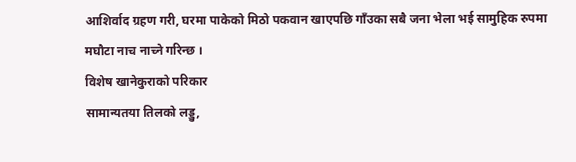आशिर्वाद ग्रहण गरी, घरमा पाकेको मिठो पकवान खाएपछि गाँउका सबै जना भेला भई सामुहिक रुपमा मघौटा नाच नाच्ने गरिन्छ ।
विशेष खानेकुराको परिकार
सामान्यतया तिलको लड्डु,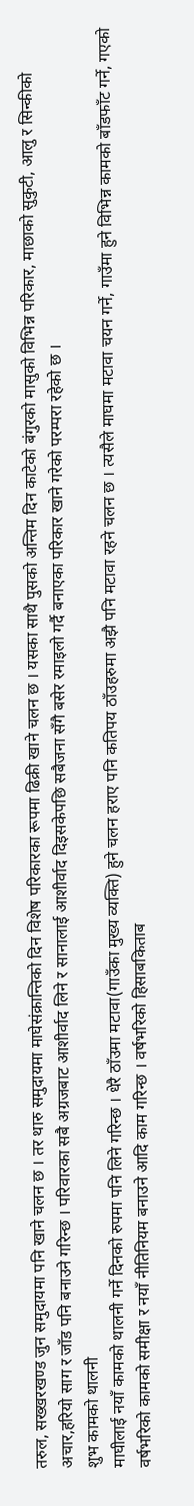तरुल, सख्खरखण्ड जुन समुदायमा पनि खाने चलन छ । तर थारु समुदायमा माघेसंक्रान्तिको दिन विशेष परिकारका रूपमा ढिक्री खाने चलन छ । यसका साथै पुसको अन्तिम दिन काटेको बंगुरको मासुको विभिन्न परिकार, माछाको सुकुटी, आलु र सिन्कीको अचार,हरियो साग र जाँड पनि बनाउने गरिन्छ । परिवारका सबै अग्रजबाट आशीर्वाद लिने र सानालाई आशीर्वाद दिइसकेपछि सबैजना सँगै बसेर रमाइलो गर्दै बनाएका परिकार खाने गरेको परम्परा रहेको छ ।
शुभ कामको थालनी
माघीलाई नयाँ कामको थालनी गर्ने दिनको रुपमा पनि लिने गरिन्छ । धेरै ठाँउमा मटावा(गाउँका मुख्य व्यक्ति) हुने चलन हराए पनि कतिपय ठाँउहरुमा अझै पनि मटावा रहने चलन छ । त्यसैले माघमा मटावा चयन गर्ने, गाउँमा हुने विभिन्न कामको बाँडफाँट गर्ने, गएको वर्षभरिको कामको समीक्षा र नयाँ नीतिनियम बनाउने आदि काम गरिन्छ । वर्षभरिको हिसाबकिताब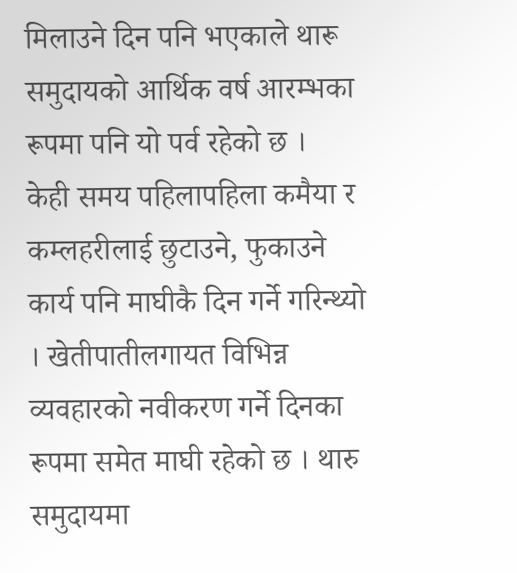मिलाउने दिन पनि भएकाले थारू समुदायको आर्थिक वर्ष आरम्भका रूपमा पनि यो पर्व रहेको छ ।
केही समय पहिलापहिला कमैया र कम्लहरीलाई छुटाउने, फुकाउने कार्य पनि माघीकै दिन गर्ने गरिन्थ्यो । खेतीपातीलगायत विभिन्न व्यवहारको नवीकरण गर्ने दिनका रूपमा समेत माघी रहेको छ । थारु समुदायमा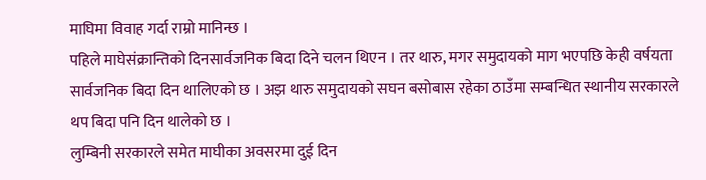माघिमा विवाह गर्दा राम्रो मानिन्छ ।
पहिले माघेसंक्रान्तिको दिनसार्वजनिक बिदा दिने चलन थिएन । तर थारु, मगर समुदायको माग भएपछि केही वर्षयता सार्वजनिक बिदा दिन थालिएको छ । अझ थारु समुदायको सघन बसोबास रहेका ठाउँमा सम्बन्धित स्थानीय सरकारले थप बिदा पनि दिन थालेको छ ।
लुम्बिनी सरकारले समेत माघीका अवसरमा दुई दिन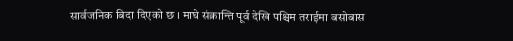सार्वजनिक बिदा दिएको छ । माघे संक्रान्ति पूर्व देखि पश्चिम तराईमा बसोबास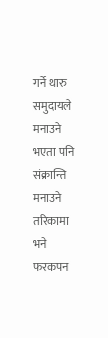गर्ने थारु समुदायले मनाउने भएता पनि संक्रान्ति मनाउने तरिकामा भने फरकपन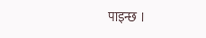पाइन्छ ।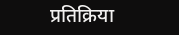प्रतिक्रिया